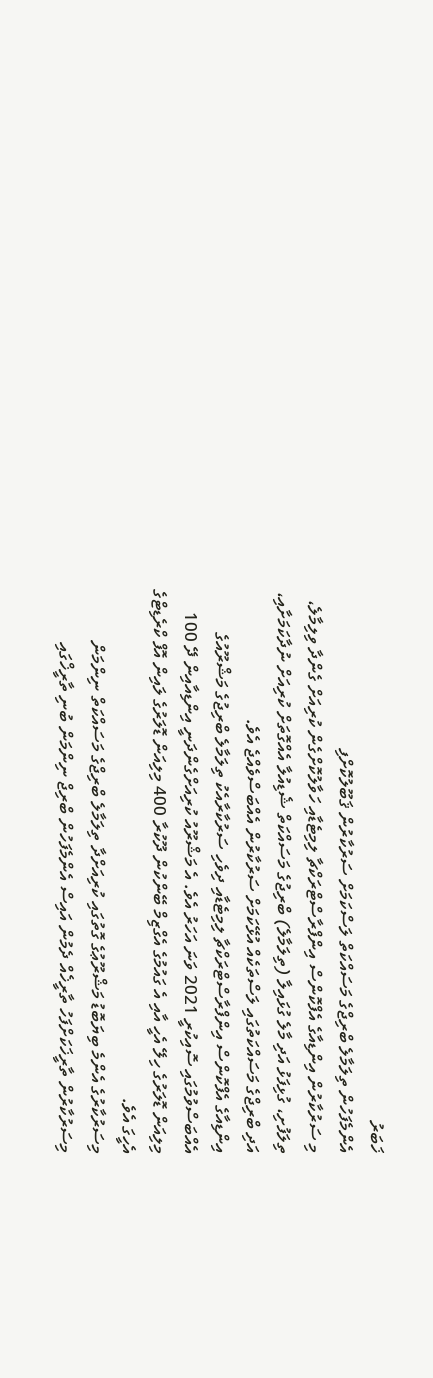ޚަބަރު
އެންމެފަހުން ތިލަމާލެ ބްރިޖްގެ މަސައްކަތް ލަސްކަމަށް ސަރުކާރުން ޤަބޫލުކޮށްފި
މި ސަރުކާރުން އިންޑިއާގެ އެފްކޮންސް އިންފްރާސްޓްރަކްޗާ ލިމިޓެޑާއި ހަވާލުކޮށްގެން ކުރިއަށް ގެންދާ ވިލިމާލެ، ތިލަފުށި، ގުޅިފަޅު އަދި މާލެ ގުޅައިލާ (ތިލަމާލެ) ބްރިޖުގެ މަސައްކަތް ޝެޑިއުލާ އެއްގޮތަށް ކުރިއަށް ނުދާކަމަށާއި، އަދި ބްރިޖްގެ މަސައްކަތުގައި ލަސްތަކެއް އުޅޭކަމަށް ސަރުކާރުން އެއްބަސްވެއްޖެ އެވެ.
އިންޑިއާގެ އެފްކޮންސް އިންފްރާސްޓްރަކްޗާ ލިމިޓެޑާއި ދިވެހި ސަރުކާރާއެކު ތިލަމާލެ ބްރިޖުގެ މަޝްރޫއުގެ އެއްބަސްވުމުގައި ސޮއިކުރީ 2021 ވަނަ އަހަރު އެވެ. އެ މަޝްރޫއު ކުރިއަށްގެންދަނީ އިންޑިއާއިން ދޭ 100 މިލިއަން ޑޮލަރުގެ ހިލޭ އެހީ އާއި އެ ގައުމުގެ އެގްޒިމް ބޭންކުން ދޫކުރާ 400 މިލިއަން ޑޮލަރުގެ ލައިން އޮފް ކްރެޑިޓްގެ އެހީގަ އެވެ.
މިސަރުކާރުގެ އެންމެ ބިޔަބޮޑު މަޝްރޫޢުގެ ގޮތުގައި ކުރިއަށްދާ ތިލަމާލެ ބްރިޖްގެ މަސައްކަތް ނިންމަން މިސަރުކާރުން ތާރީޚަކަށްފަހު ތާރީޚެއް ދެމުން އައިސް އެންމެފަހުން ބްރިޖް ނިންމަން ބުނި ތާރީޚްގައި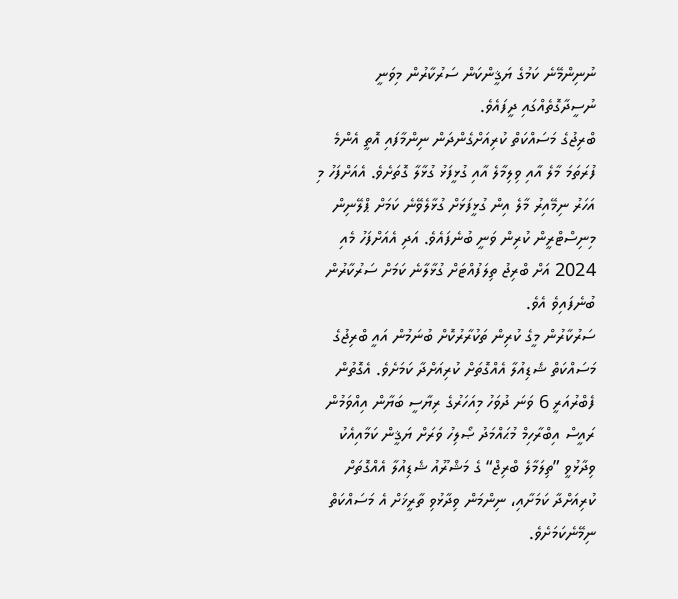ނުނިންމޭނެ ކަމުގެ ޔަޤީންކަން ސަރުކާރުން މިވަނީ ނުސީދާގޮތެއްގައި ދީފައެވެ.
ބްރިޖުގެ މަސައްކަތް ކުރިއަށްގެންދަން ނިންމާފައި އޮތީ އެންމެ ފުރަތަމަ މާލެ އާއި ވިލިމާލެ އާއި ގުޅީފަޅު ގުޅާލާ ގޮތަށެވެ. އެއަށްފަހު މި އަހަރު ނިމޭއިރު މާލެ އިން ގުޅީފަޅަށް ގުޅާލެވޭނެ ކަމަށް ޕްލޭނިން މިނިސްޓްރީން ކުރިން ވަނީ ބުނެފައެވެ. އަދި އެއަށްފަހު މެއި 2024 އަށް ބްރިޖު ތިލަފުއްޓަށް ގުޅާލާނެ ކަމަށް ސަރުކާރުން ބުނެފައިވެ އެވެ.
ސަރުކާރުން މީގެ ކުރިން ތަކުރާރުކޮށް ބުނަމުން އައީ ބްރިޖުގެ މަސައްކަތް ޝެޑިއުލާ އެއްގޮތަށް ކުރިއަށްދާ ކަމަށެވެ. އެގޮތުން ފެބްރުއަރީ 6 ވަނަ ދުވަހު މިއަހަރުގެ ރިޔާސީ ބަޔާން އިއްވަމުން ރައީސް އިބްރާހިމް މުޙައްމަދު ޞޯލިހު ވަރަށް ޔަޤީން ކަމާއިއެކު ވިދާޅުވީ ”ތިލަމާލެ ބްރިޖް“ ގެ މަޝްރޫއު ޝެޑިއުލާ އެއްގޮތަށް ކުރިއަށްދާ ކަމަށާއި، ނިންމަން ވިދާޅުވި ތާރީޚަށް އެ މަސައްކަތް ނިމޭނެކަމަށެވެ.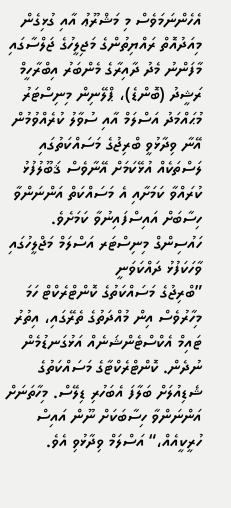އެހެންނަމަވެސް މި މަޝްރޫޢު އާއި ގުޅިގެން މިއަދުއޮތް ރައްޔިތުންގެ މަޖިލީހުގެ ޖަލްސާގައި މާފަންނު މެދު ދާއިރާގެ މެންބަރު އިބްރާހީމް ރަޝީދު (ބޮންޑެ)، ޕްލޭނިން މިނިސްޓަރު މުޙައްމަދު އަސްލަމް އާއި ސުވާލު ކުރެއްވުމުން އޭނާ ވިދާޅުވީ ބްރިޖުގެ މަސައްކަތުގައި ލަސްތަކެއް އުޅޭކަމަށް އޭނާވެސް ޤަބޫލުފުޅު ކުރައްވާ ކަމަށާއި އެ މަސައްކަތް އަންނަންވާ ހިސާބަށް އައިސްފައިނުވާ ކަމަށެވެ.
ހައުސިންގް މިނިސްޓަރ އަސްލަމް މަޖްލީހުގައި ވާހަކަފުޅު ދައްކަވަނީ
”ބްރިޖުގެ މަސައްކަތުގެ ކޮންޓްރެކްޓް ހަމަ މިހާރުވެސް އިން މުއްދަތުގެ ތެރޭގައި، އިތުރު ޓައިމް އެކްސްޓެންޝަނެއް އަޅުގަނޑުމެން ނުދެން. ކޮންޓްރެކްޓާގެ މަސައްކަތުގެ ޝެޑިއުލަށް ބަލާފަ އެބަހުރި ޑިލޭސް. މިހާތަނަށް އަންނަންވާ ހިސާބަކަށް ނޫން އައިސް ހުރީކީއެއް،“ އަސްލަމް ވިދާޅުވި އެވެ.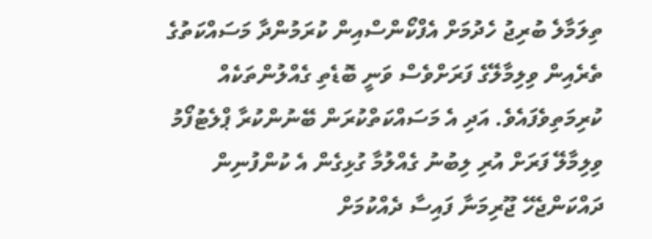ތިލަމާލެ ބުރިޖު ހެދުމަށް އެފްކޯންސްއިން ކުރަމުންދާ މަސައްކަތުގެ ތެރެއިން ވިލިމާލޭގެ ފަރަށްވެސް ވަނީ ބޮޑެތި ގެއްލުންތަކެއް ކުރިމަތިވެފައެވެ. އަދި އެ މަސައްކަތްކުރަން ބޭނުންކުރާ ޕްލެޓުފޯމު ވިލިމާލޭ ފަރަށް އުރި ލިބުނު ގެއްލުމާ ގުޅިގެން އެ ކުންފުނިން ދައްކަންޖެހޭ ޖޫރިމަނާ ފައިސާ ދެއްކުމަށް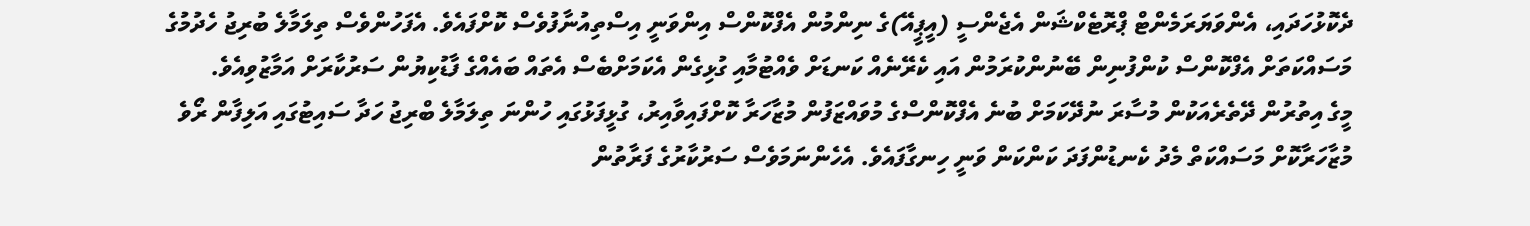ދެކޮޅުހަދައި، އެންވަޔަރަމެންޓް ޕްރޮޓެކްޝަން އެޖެންސީ (އީޕީއޭ)ގެ ނިންމުން އެފްކޮންސް އިންވަނީ އިސްތިއުނާފުވެސް ކޮށްފައެވެ. އެފަހުންވެސް ތިލަމާލެ ބުރިޖު ހެދުމުގެ މަސައްކަތަށް އެފްކޮންސް ކުންފުނިން ބޭނުންކުރަމުން އައި ކެރޭނެއް ކަނޑަށް ވެއްޓުމާއި ގުޅިގެން އެކަމަށްބެސް އެތައް ބައެއްގެ ފާޑުކިޔުން ސަރުކާރަށް އަމާޒުވިއެވެ.
މީގެ އިތުރުން ދޭތެރެއަކުން މުސާރަ ނުދޭކަމަށް ބުނެ އެފްކޮންސްގެ މުވައްޒަފުން މުޒާހަރާ ކޮށްފައިވާއިރު، ގުޅީފަޅުގައި ހުންނަ ތިލަމާލެ ބްރިޖު ހަދާ ސައިޓުގައި އަލިފާން ރޯވެ މުޒާހަރާކޮށް މަސައްކަތް މެދު ކެނޑުންފަދަ ކަންކަން ވަނީ ހިނގާފައެވެ. އެހެންނަމަވެސް ސަރުކާރުގެ ފަރާތުން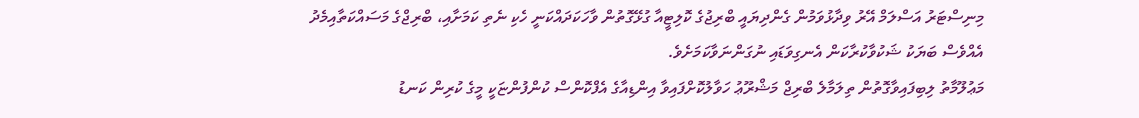މިނިސްޓަރު އަސްލަމް އޭރު ވިދާޅުވަމުން ގެންދިޔައީ ބްރިޖުގެ ކޮލިޓީއާ ގުޅޭގޮތުން ވާހަކަދައްކަނީ ހެކި ނެތި ކަމަށާއި، ބްރިޖްގެ މަސައްކަތާއިމެދު އެއްވެސް ބަޔަކު ޝަކުވާކުރާކަން އެނގިވަޑައި ނުގަންނަވާކަމަށެވެ.
މަޢުލޫމާތު ލިބިފައިވާގޮތުން ތިލަމާލެ ބްރިޖް މަޝްރޫޢު ހަވާލުކޮށްފައިވާ އިންޑިއާގެ އެފްކޮންސް ކުންފުންޏަކީ މީގެ ކުރިން ކަނޑު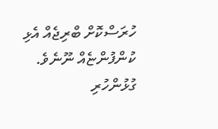ހުރަސްކޮށް ބްރިޖެއް އެޅި ކުންފުންޏެއް ނޫނެވެ.
ގުޅުންހުރި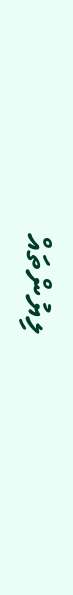ލިޔުންތައް